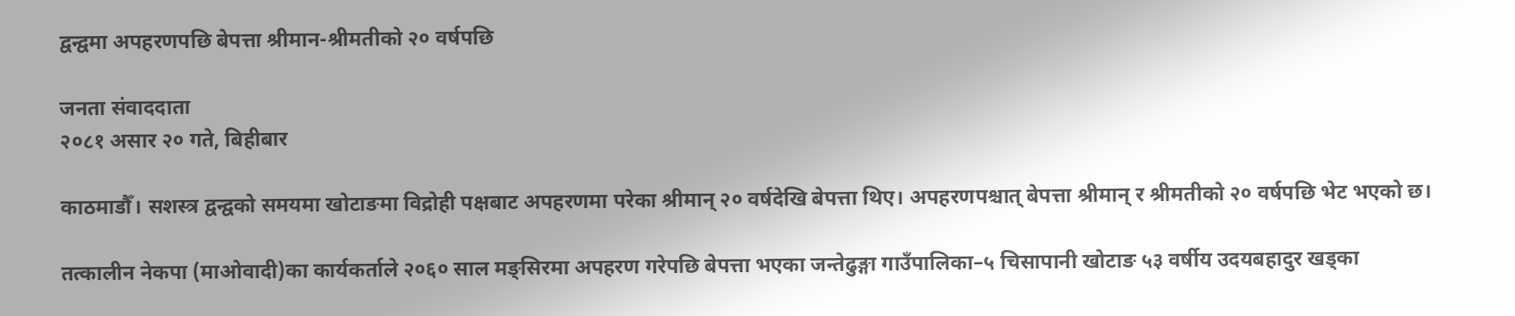द्वन्द्वमा अपहरणपछि बेपत्ता श्रीमान-श्रीमतीको २० वर्षपछि

जनता संवाददाता
२०८१ असार २० गते, बिहीबार

काठमाडौँ। सशस्त्र द्वन्द्वको समयमा खोटाङमा विद्रोही पक्षबाट अपहरणमा परेका श्रीमान् २० वर्षदेखि बेपत्ता थिए। अपहरणपश्चात् बेपत्ता श्रीमान् र श्रीमतीको २० वर्षपछि भेट भएको छ।

तत्कालीन नेकपा (माओवादी)का कार्यकर्ताले २०६० साल मङ्सिरमा अपहरण गरेपछि बेपत्ता भएका जन्तेढुङ्गा गाउँपालिका–५ चिसापानी खोटाङ ५३ वर्षीय उदयबहादुर खड्का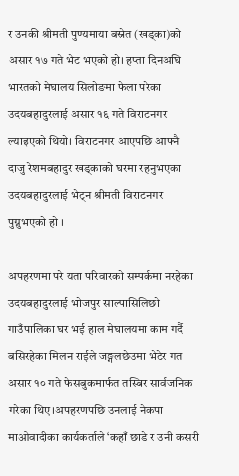र उनकी श्रीमती पुण्यमाया बस्नेत (खड्का)को असार १७ गते भेट भएको हो। हप्ता दिनअघि भारतको मेघालय सिलोङमा फेला परेका उदयबहादुरलाई असार १६ गते विराटनगर ल्याइएको थियो। विराटनगर आएपछि आफ्नै दाजु रेशमबहादुर खड्काको घरमा रहनुभएका उदयबहादुरलाई भेट्न श्रीमती विराटनगर पुग्नुभएको हो ।

अपहरणमा परे यता परिवारको सम्पर्कमा नरहेका उदयबहादुरलाई भोजपुर साल्पासिलिछो गाउँपालिका घर भई हाल मेघालयमा काम गर्दै बसिरहेका मिलन राईले जङ्गलछेउमा भेटेर गत असार १० गते फेसबुकमार्फत तस्बिर सार्वजनिक गरेका थिए।अपहरणपछि उनलाई नेकपा माओवादीका कार्यकर्ताले ‘कहाँ छाडे र उनी कसरी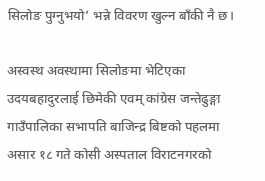सिलोङ पुग्नुभयो’ भन्ने विवरण खुल्न बाँकी नै छ।

अस्वस्थ अवस्थामा सिलोङमा भेटिएका उदयबहादुरलाई छिमेकी एवम् कांग्रेस जन्तेढुङ्गा गाउँपालिका सभापति बाजिन्द्र बिष्टको पहलमा असार १८ गते कोसी अस्पताल विराटनगरको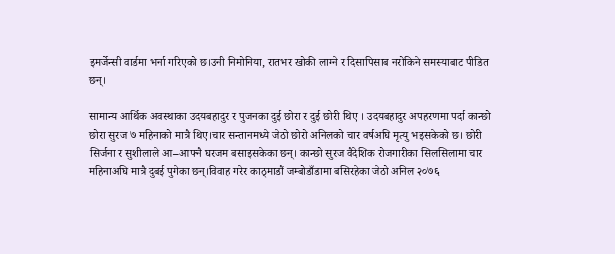इमर्जेन्सी वार्डमा भर्ना गरिएको छ।उनी निमोनिया, रातभर खोकी लाग्ने र दिसापिसाब नरोकिने समस्याबाट पीडित छन्।

सामान्य आर्थिक अवस्थाका उदयबहादुर र पुजनका दुई छोरा र दुई छोरी थिए । उदयबहादुर अपहरणमा पर्दा कान्छो छोरा सुरज ७ महिनाको मात्रै थिए।चार सन्तानमध्ये जेठो छोरो अनिलको चार वर्षअघि मृत्यु भइसकेको छ। छोरी सिर्जना र सुशीलाले आ–आफ्नै घरजम बसाइसकेका छन्। कान्छो सुरज वैदेशिक रोजगारीका सिलसिलामा चार महिनाअघि मात्रै दुबई पुगेका छन्।विवाह गरेर काठ्माडौं जम्बोडाँडामा बसिरहेका जेठो अनिल २०७६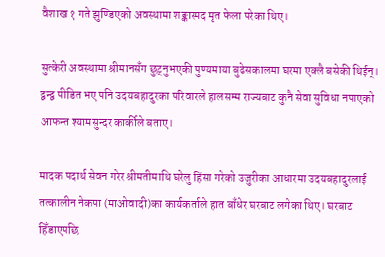वैशाख १ गते झुण्डिएको अवस्थामा शङ्कास्पद मृत फेला परेका थिए।

सुत्केरी अवस्थामा श्रीमानसँग छुट्नुभएकी पुण्यमाया बुढेसकालमा घरमा एक्लै बसेकी थिईन्। द्वन्द्व पीडित भए पनि उदयबहादुरका परिवारले हालसम्म राज्यबाट कुनै सेवा सुविधा नपाएको आफन्त श्यामसुन्दर कार्कीले बताए।

मादक पदार्थ सेवन गरेर श्रीमतीमाथि घरेलु हिंसा गरेको उजुरीका आधारमा उदयबहादुरलाई तत्कालीन नेकपा (माओवादी)का कार्यकर्ताले हात बाँधेर घरबाट लगेका थिए। घरबाट हिँडाएपछि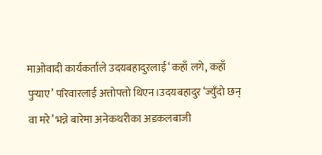माओवादी कार्यकर्ताले उदयबहादुरलाई ‘कहाँ लगे, कहाँ पुर्‍याए’ परिवारलाई अत्तोपत्तो थिएन।उदयबहादुर ‘ज्युँदो छन् वा मरे’ भन्ने बारेमा अनेकथरीका अडकलबाजी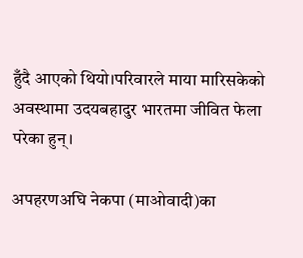हुँदै आएको थियो।परिवारले माया मारिसकेको अवस्थामा उदयबहादुर भारतमा जीवित फेला परेका हुन्।

अपहरणअघि नेकपा (माओवादी)का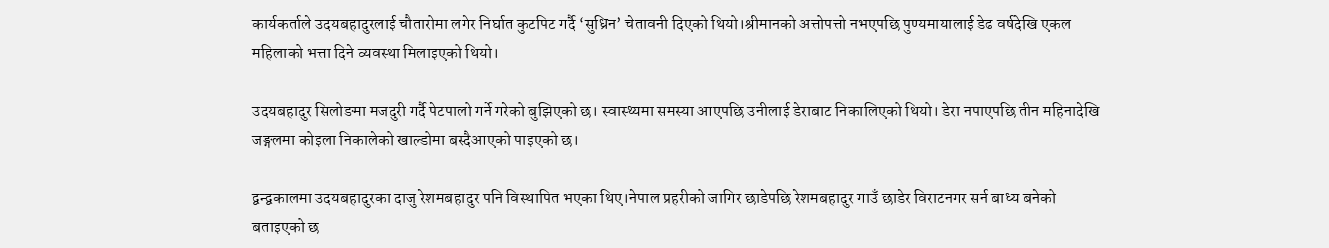कार्यकर्ताले उदयबहादुरलाई चौतारोमा लगेर निर्घात कुटपिट गर्दै ‘सुध्रिन’ चेतावनी दिएको थियो।श्रीमानको अत्तोपत्तो नभएपछि पुण्यमायालाई डेढ वर्षदेखि एकल महिलाको भत्ता दिने व्यवस्था मिलाइएको थियो।

उदयबहादुर सिलोङमा मजदुरी गर्दै पेटपालो गर्ने गरेको बुझिएको छ। स्वास्थ्यमा समस्या आएपछि उनीलाई डेराबाट निकालिएको थियो। डेरा नपाएपछि तीन महिनादेखि जङ्गलमा कोइला निकालेको खाल्डोमा बस्दैआएको पाइएको छ।

द्वन्द्वकालमा उदयबहादुरका दाजु रेशमबहादुर पनि विस्थापित भएका थिए।नेपाल प्रहरीको जागिर छाडेपछि रेशमबहादुर गाउँ छाडेर विराटनगर सर्न बाध्य बनेको बताइएको छ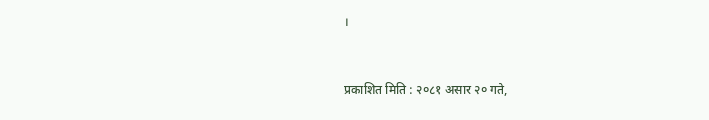।



प्रकाशित मिति : २०८१ असार २० गते,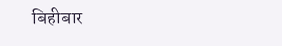बिहीबार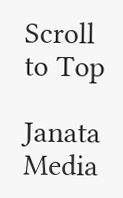Scroll to Top

Janata Media